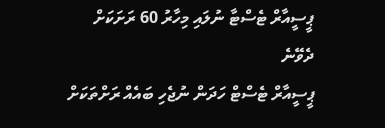ޕީސީއާރް ޓެސްޓާ ނުލައި މިހާރު 60 ރަށަކަށް ދެވޭނެ
ޕީސީއާރް ޓެސްޓް ހަދަން ނުޖެހި ބައެއް ރަށްތަކަށް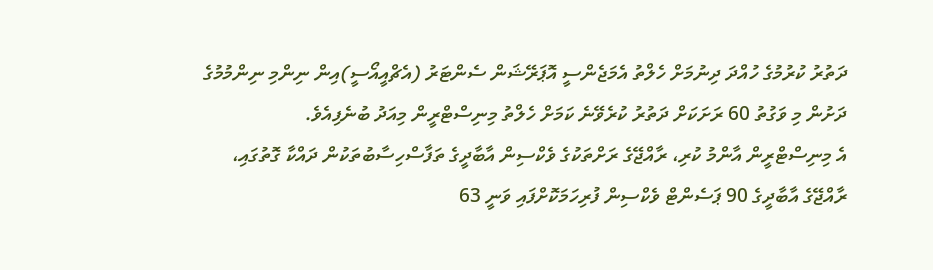ދަތުރު ކުރުމުގެ ހުއްދަ ދިނުމަށް ހެލްތު އެމަޖެންސީ އޮޕަރޭޝަން ސެންޓަރު (އެޗްއީއޯސީ)އިން ނިންމި ނިންމުމުގެ ދަށުން މި ވަގުތު 60 ރަށަކަށް ދަތުރު ކުރެވޭނެ ކަމަށް ހެލްތު މިނިސްޓްރީން މިއަދު ބުނެފިއެވެ.
އެ މިނިސްޓްރީން އާންމު ކުރި، ރާއްޖޭގެ ރަށްތަކުގެ ވެކްސިން އާބާދީގެ ތަފާސްހިސާބުތަކުން ދައްކާ ގޮތުގައި، ރާއްޖޭގެ އާބާދީގެ 90 ޕަސެންޓް ވެކްސިން ފުރިހަމަކޮށްފައި ވަނީ 63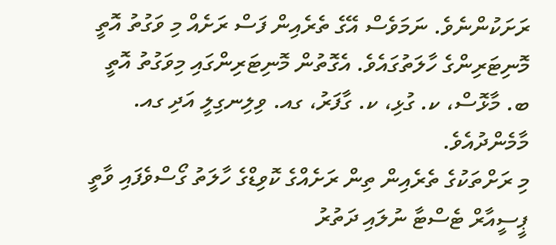ރަށަކުންނެވެ. ނަމަވެސް އޭގެ ތެރެއިން ފަސް ރަށެއް މި ވަގުތު އޮތީ މޮނިޓަރިންގެ ހާލަތުގައެވެ. އެގޮތުން މޮނިޓަރިންގައި މިވަގުތު އޮތީ ބ. މާޅޮސް، ކ. ގުޅި، ކ. ގާފަރު، ގއ. ވިލިނގިލީ އަދި ގއ. މާމެންދުއެވެ.
މި ރަށްތަކުގެ ތެރެއިން ތިން ރަށެއްގެ ކޮވިޑްގެ ހާލަތު ގޯސްވެފައި ވާތީ ޕީސީއާރް ޓެސްޓާ ނުލައި ދަތުރު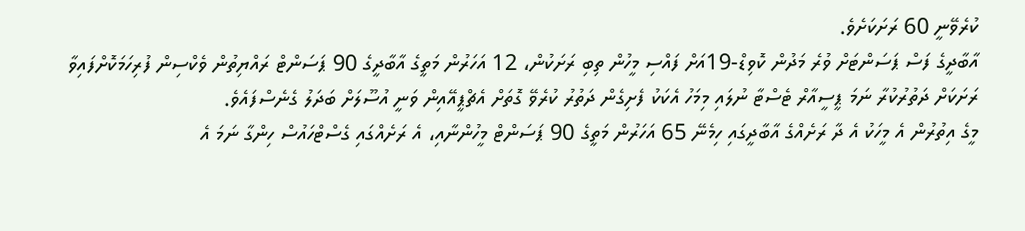ކުރެވޭނީ 60 ރަށަކަށެވެ.
އާބާދީގެ ފަސް ޕަސަންޓަށް ވުރެ މަދުން ކޮވިޑް-19އަށް ފައްސި މީހުން ތިބި ރަށަކުން، 12 އަހަރުން މަތީގެ އާބާދީގެ 90 ޕަސަންޓް ރައްޔިތުން ވެކްސިން ފުރިހަމަކޮށްފައިވާ ރަށަކަށް ދަތުރުކުރާ ނަމަ ޕީސީއާރް ޓެސްޓާ ނުލައި މިމަހު އެކަކު ފެށިގެން ދަތުރު ކުރެވޭ ގޮތަށް އެޗްޕީއޭއިން ވަނީ އުސޫލަށް ބަދަލު ގެނެސްފައެވެ.
މީގެ އިތުރުން އެ މީހަކު އެ ދާ ރަށެއްގެ އާބާދީގައި ހިމެނޭ 65 އަހަރުން މަތީގެ 90 ޕަސަންޓް މީހުންނާއި، އެ ރަށެއްގައި ގެސްޓްހައުސް ހިންގާ ނަމަ އެ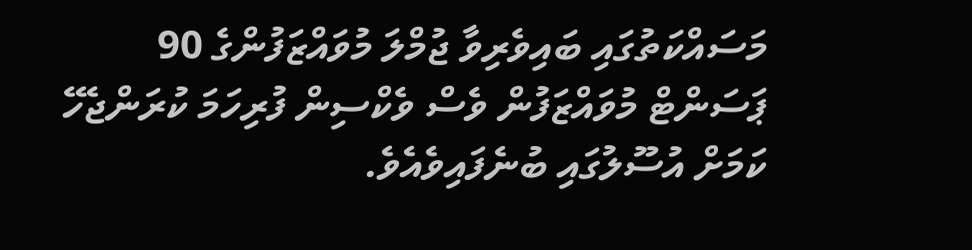މަސައްކަތުގައި ބައިވެރިވާ ޖުމްލަ މުވައްޒަފުންގެ 90 ޕަސަންޓް މުވައްޒަފުން ވެސް ވެކްސިން ފުރިހަމަ ކުރަންޖެހޭ ކަމަށް އުސޫލުގައި ބުނެފައިވެއެވެ.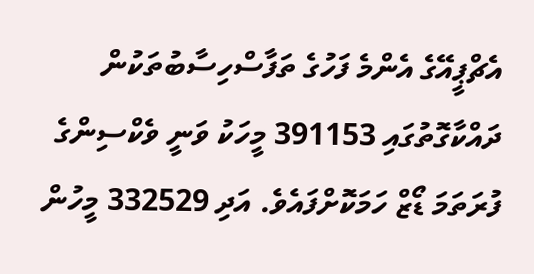އެޗްޕީއޭގެ އެންމެ ފަހުގެ ތަފާސްހިސާބުތަކުން ދައްކާގޮތުގައި 391153 މީހަކު ވަނީ ވެކްސިންގެ ފުރަތަމަ ޑޯޒް ހަމަކޮށްފައެވެ. އަދި 332529 މީހުން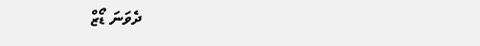ދެވަނަ ޑޯޒް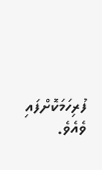ފުރިހަމަކޮށްފައި ވެއެވެ.